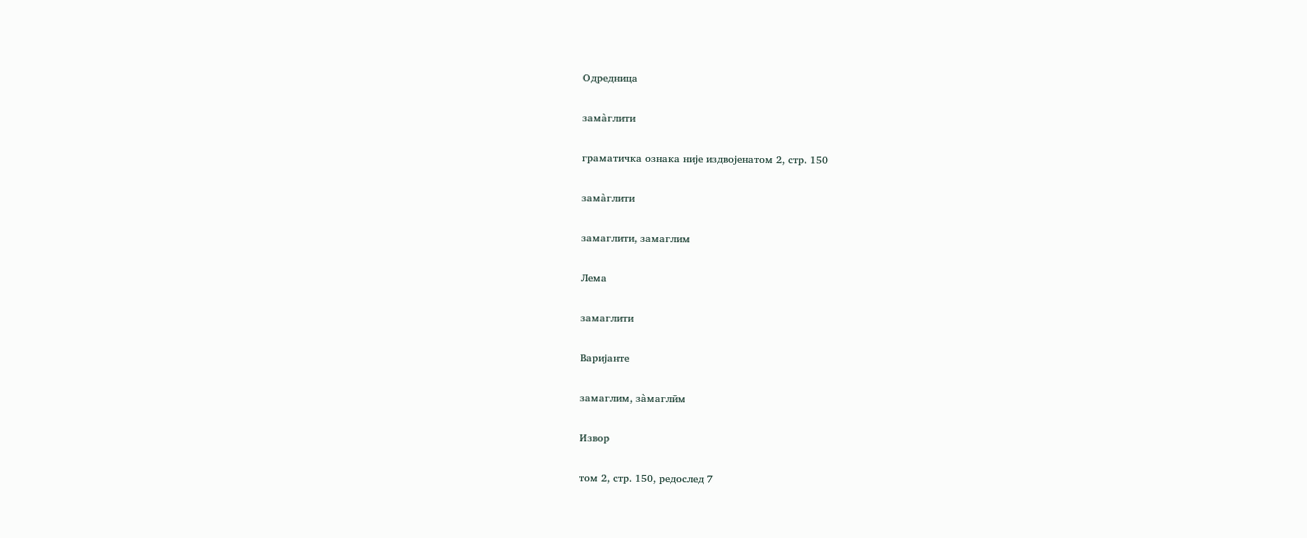Одредница

зама̀глити

граматичка ознака није издвојенатом 2, стр. 150

зама̀глити

замаглити, замаглим

Лема

замаглити

Варијанте

замаглим, за̀маглӣм

Извор

том 2, стр. 150, редослед 7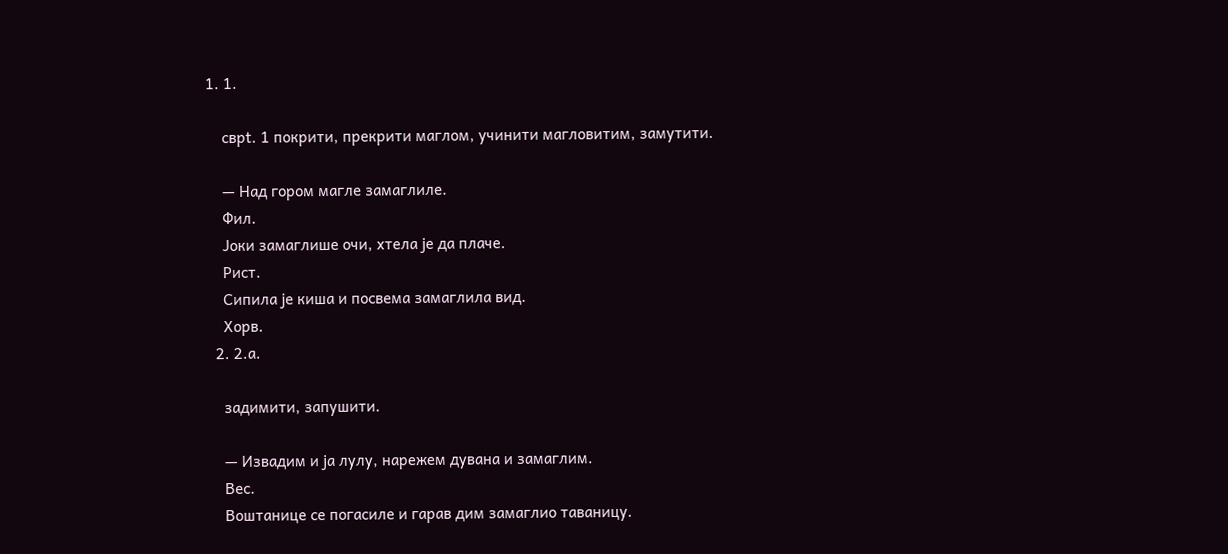1. 1.

    сврt. 1 покрити, прекрити маглом, учинити магловитим, замутити.

    — Над гором магле замаглиле.
    Фил.
    Јоки замаглише очи, хтела је да плаче.
    Рист.
    Сипила је киша и посвема замаглила вид.
    Хорв.
  2. 2.а.

    задимити, запушити.

    — Извадим и ја лулу, нарежем дувана и замаглим.
    Вес.
    Воштанице се погасиле и гарав дим замаглио таваницу.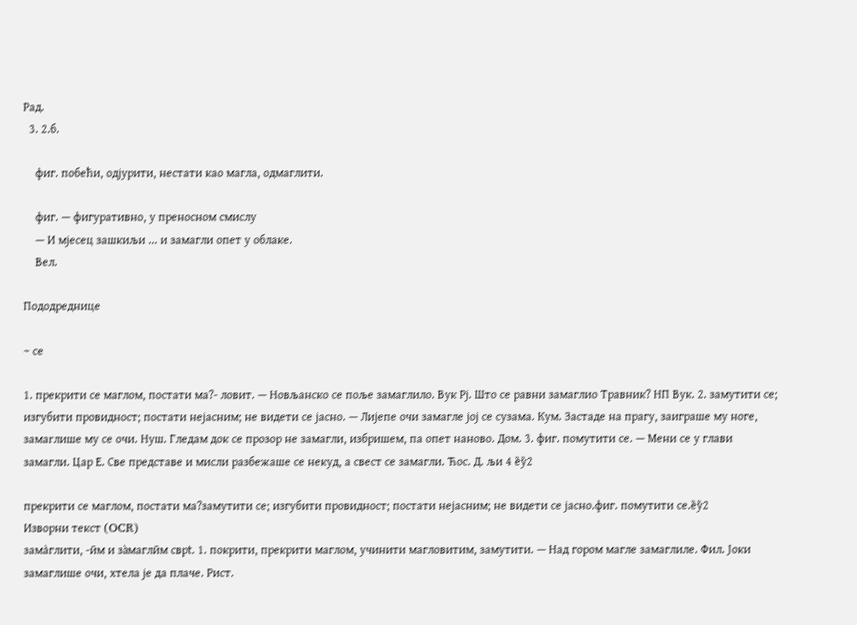Рад.
  3. 2.б.

    фиг. побећи, одјурити, нестати као магла, одмаглити.

    фиг. — фигуративно, у преносном смислу
    — И мјесец зашкиљи ... и замагли опет у облаке.
    Вел.

Пододреднице

~ се

1. прекрити се маглом, постати ма?- ловит. — Новљанско се поље замаглило. Вук Рј. Што се равни замаглио Травник? НП Вук. 2. замутити се; изгубити провидност; постати нејасним; не видети се јасно. — Лијепе очи замагле јој се сузама. Кум. Застаде на прагу, заиграше му ноге, замаrлише му се очи. Нуш. Гледам док се прозор не замагли, избришем, па опет наново. Дом. 3. фиг. помутити се. — Мени се у глави замагли. Цар Е. Све представе и мисли разбежаше се некуд, а свест се замагли. Ћос. Д. љи 4 е̏у̏2

прекрити се маглом, постати ма?замутити се; изгубити провидност; постати нејасним; не видети се јасно.фиг. помутити се.е̏у̏2
Изворни текст (OCR)
зама̀глити, -ӣм и за̀маглӣм сврt. 1. покрити, прекрити маглом, учинити магловитим, замутити. — Над гором магле замаглиле. Фил. Јоки замаглише очи, хтела је да плаче. Рист.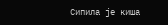Сипила је киша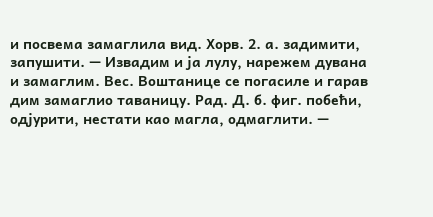и посвема замаглила вид. Хорв. 2. а. задимити, запушити. — Извадим и ја лулу, нарежем дувана и замаглим. Вес. Воштанице се погасиле и гарав дим замаглио таваницу. Рад. Д. б. фиг. побећи, одјурити, нестати као магла, одмаглити. —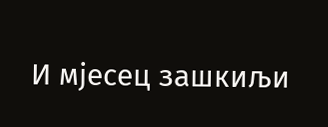И мјесец зашкиљи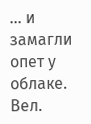... и замагли опет у облаке. Вел.